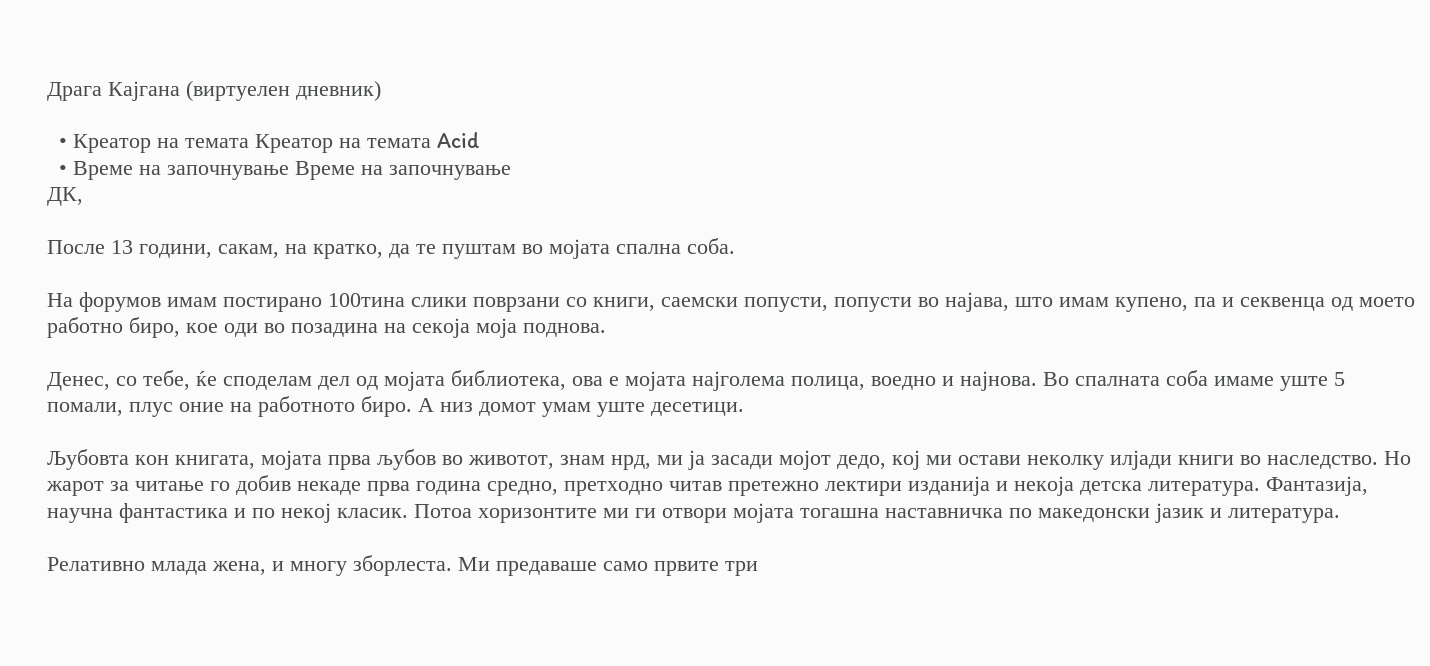Драга Кајгана (виртуелен дневник)

  • Креатор на темата Креатор на темата Acid
  • Време на започнување Време на започнување
ДК,

После 13 години, сакам, на кратко, да те пуштам во мојата спална соба.

На форумов имам постирано 100тина слики поврзани со книги, саемски попусти, попусти во најава, што имам купено, па и секвенца од моето работно биро, кое оди во позадина на секоја моја поднова.

Денес, со тебе, ќе споделам дел од мојата библиотека, ова е мојата најголема полица, воедно и најнова. Во спалната соба имаме уште 5 помали, плус оние на работното биро. А низ домот умам уште десетици.

Љубовта кон книгата, мојата прва љубов во животот, знам нрд, ми ја засади мојот дедо, кој ми остави неколку илјади книги во наследство. Но жарот за читање го добив некаде прва година средно, претходно читав претежно лектири изданија и некоја детска литература. Фантазија, научна фантастика и по некој класик. Потоа хоризонтите ми ги отвори мојата тогашна наставничка по македонски јазик и литература.

Релативно млада жена, и многу зборлеста. Ми предаваше само првите три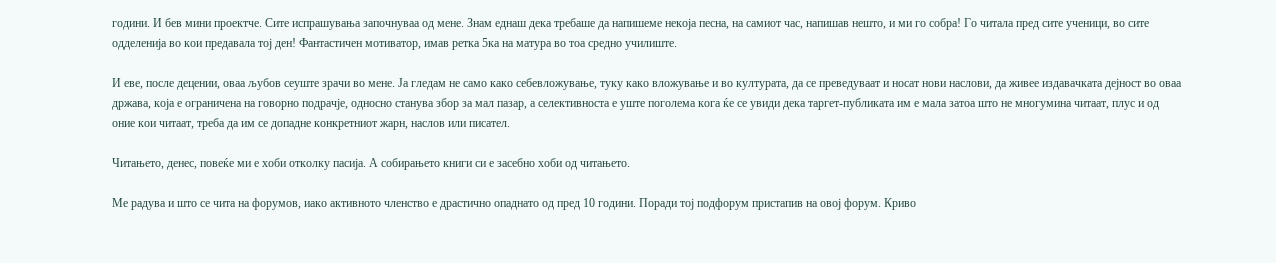години. И бев мини проектче. Сите испрашувања започнуваа од мене. Знам еднаш дека требаше да напишеме некоја песна, на самиот час, напишав нешто, и ми го собра! Го читала пред сите ученици, во сите одделенија во кои предавала тој ден! Фантастичен мотиватор, имав ретка 5ка на матура во тоа средно училиште.

И еве, после децении, оваа љубов сеуште зрачи во мене. Ја гледам не само како себевложување, туку како вложување и во културата, да се преведуваат и носат нови наслови, да живее издавачката дејност во оваа држава, која е ограничена на говорно подрачје, односно станува збор за мал пазар, а селективноста е уште поголема кога ќе се увиди дека таргет-публиката им е мала затоа што не многумина читаат, плус и од оние кои читаат, треба да им се допадне конкретниот жарн, наслов или писател.

Читањето, денес, повеќе ми е хоби отколку пасија. А собирањето книги си е засебно хоби од читањето.

Ме радува и што се чита на форумов, иако активното членство е драстично опаднато од пред 10 години. Поради тој подфорум пристапив на овој форум. Криво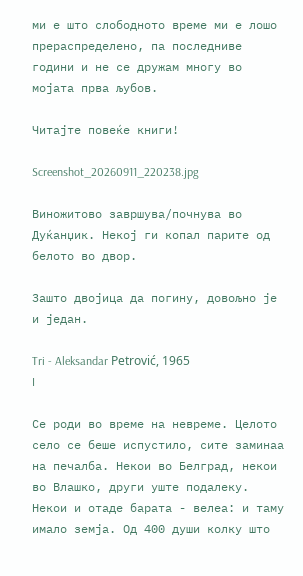ми е што слободното време ми е лошо прераспределено, па последниве години и не се дружам многу во мојата прва љубов.

Читајте повеќе книги!

Screenshot_20260911_220238.jpg

Виножитово завршува/почнува во Дуќанџик. Некој ги копал парите од белото во двор.

Зашто двојица да погину, довољно је и један.

Tri - Aleksandar Petrović, 1965
I

Се роди во време на невреме. Целото село се беше испустило, сите заминаа на печалба. Некои во Белград, некои во Влашко, други уште подалеку. Некои и отаде барата - велеа: и таму имало земја. Од 400 души колку што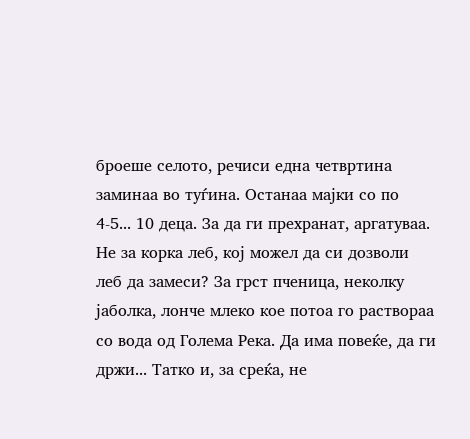броеше селото, речиси една четвртина заминаа во туѓина. Останаа мајки со по 4-5... 10 деца. За да ги прехранат, аргатуваа. Не за корка леб, кој можел да си дозволи леб да замеси? За грст пченица, неколку јаболка, лонче млеко кое потоа го раствораа со вода од Голема Река. Да има повеќе, да ги држи... Татко и, за среќа, не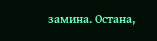замина. Остана,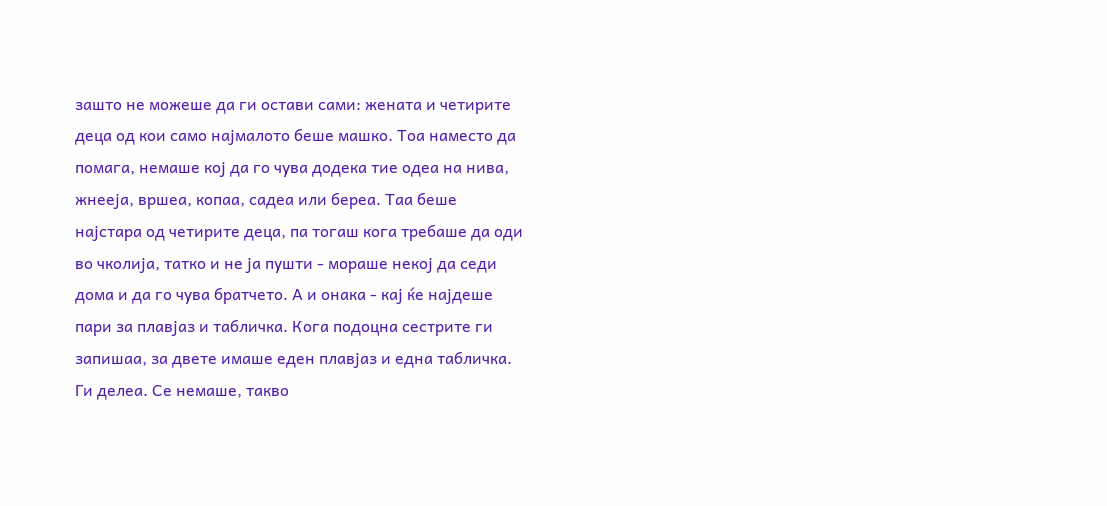зашто не можеше да ги остави сами: жената и четирите деца од кои само најмалото беше машко. Тоа наместо да помага, немаше кој да го чува додека тие одеа на нива, жнееја, вршеа, копаа, садеа или береа. Таа беше најстара од четирите деца, па тогаш кога требаше да оди во чколија, татко и не ја пушти - мораше некој да седи дома и да го чува братчето. А и онака - кај ќе најдеше пари за плавјаз и табличка. Кога подоцна сестрите ги запишаа, за двете имаше еден плавјаз и една табличка. Ги делеа. Се немаше, такво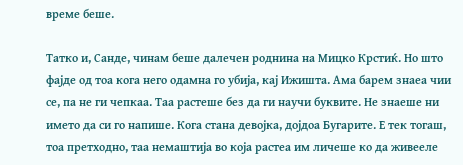време беше.

Татко и, Санде, чинам беше далечен роднина на Мицко Крстиќ. Но што фајде од тоа кога него одамна го убија, кај Ижишта. Ама барем знаеа чии се, па не ги чепкаа. Таа растеше без да ги научи буквите. Не знаеше ни името да си го напише. Кога стана девојка, дојдоа Бугарите. Е тек тогаш, тоа претходно, таа немаштија во која растеа им личеше ко да живееле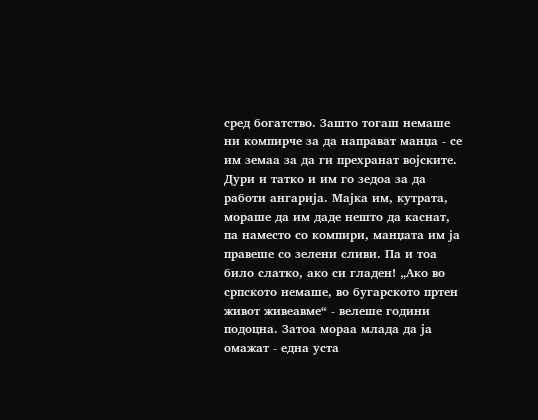сред богатство. Зашто тогаш немаше ни компирче за да направат манџа - се им земаа за да ги прехранат војските. Дури и татко и им го зедоа за да работи ангарија. Мајка им, кутрата, мораше да им даде нешто да каснат, па наместо со компири, манџата им ја правеше со зелени сливи. Па и тоа било слатко, ако си гладен! „Ако во српското немаше, во бугарското пртен живот живеавме“ - велеше години подоцна. Затоа мораа млада да ја омажат - една уста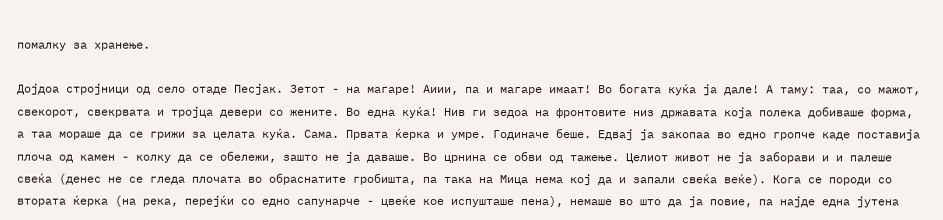помалку за хранење.

Дојдоа стројници од село отаде Песјак. Зетот - на магаре! Аиии, па и магаре имаат! Во богата куќа ја дале! А таму: таа, со мажот, свекорот, свекрвата и тројца девери со жените. Во една куќа! Нив ги зедоа на фронтовите низ државата која полека добиваше форма, а таа мораше да се грижи за целата куќа. Сама. Првата ќерка и умре. Годиначе беше. Едвај ја закопаа во едно гропче каде поставија плоча од камен - колку да се обележи, зашто не ја даваше. Во црнина се обви од тажење. Целиот живот не ја заборави и и палеше свеќа (денес не се гледа плочата во обраснатите гробишта, па така на Мица нема кој да и запали свеќа веќе). Кога се породи со втората ќерка (на река, перејќи со едно сапунарче - цвеќе кое испушташе пена), немаше во што да ја повие, па најде една јутена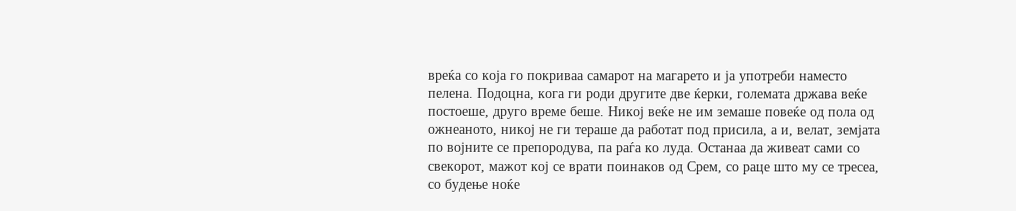вреќа со која го покриваа самарот на магарето и ја употреби наместо пелена. Подоцна, кога ги роди другите две ќерки, големата држава веќе постоеше, друго време беше. Никој веќе не им земаше повеќе од пола од ожнеаното, никој не ги тераше да работат под присила, а и, велат, земјата по војните се препородува, па раѓа ко луда. Останаа да живеат сами со свекорот, мажот кој се врати поинаков од Срем, со раце што му се тресеа, со будење ноќе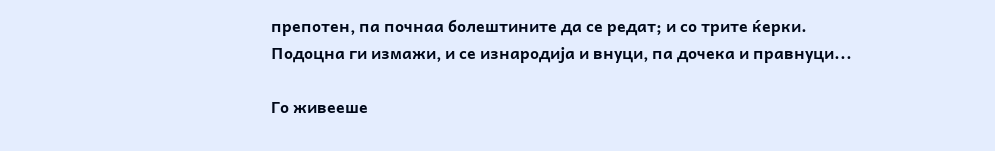препотен, па почнаа болештините да се редат; и со трите ќерки. Подоцна ги измажи, и се изнародија и внуци, па дочека и правнуци...

Го живееше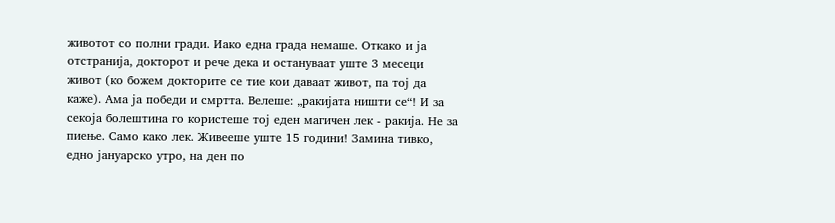животот со полни гради. Иако една града немаше. Откако и ја отстранија, докторот и рече дека и остануваат уште 3 месеци живот (ко божем докторите се тие кои даваат живот, па тој да каже). Ама ја победи и смртта. Велеше: „ракијата ништи се“! И за секоја болештина го користеше тој еден магичен лек - ракија. Не за пиење. Само како лек. Живееше уште 15 години! Замина тивко, едно јануарско утро, на ден по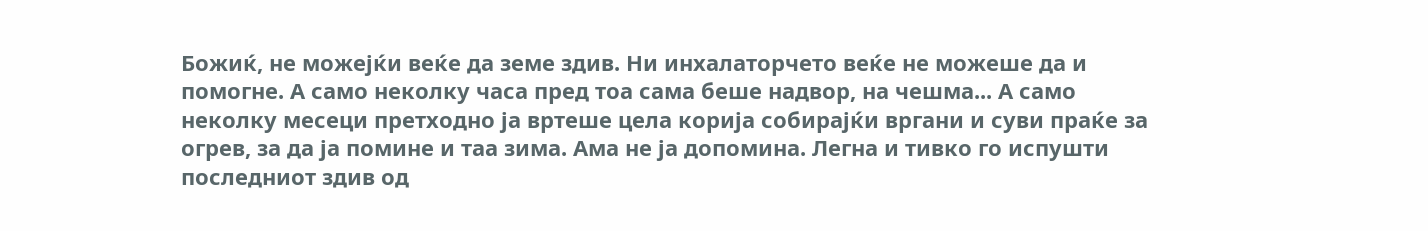Божиќ, не можејќи веќе да земе здив. Ни инхалаторчето веќе не можеше да и помогне. А само неколку часа пред тоа сама беше надвор, на чешма... А само неколку месеци претходно ја вртеше цела корија собирајќи вргани и суви праќе за огрев, за да ја помине и таа зима. Ама не ја допомина. Легна и тивко го испушти последниот здив од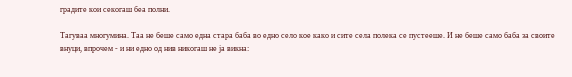градите кои секогаш беа полни.

Тагуваа многумина. Таа не беше само една стара баба во едно село кое како и сите села полека се пустееше. И не беше само баба за своите внуци, впрочем - и ни едно од нив никогаш не ја викна: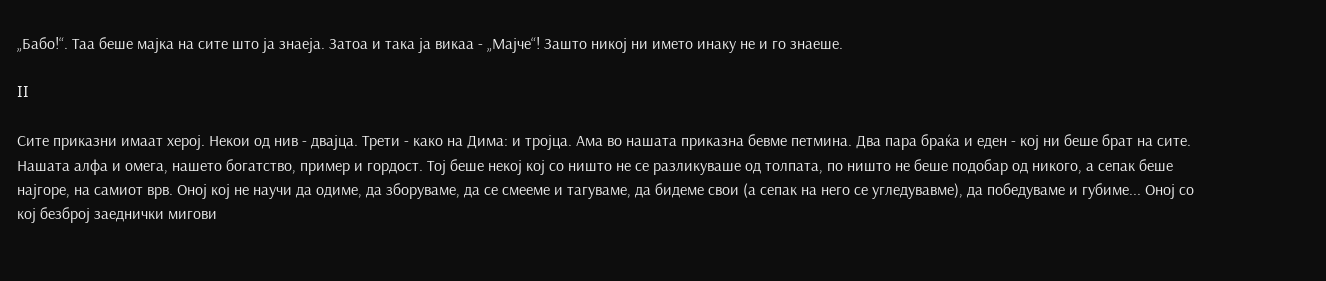„Бабо!“. Таа беше мајка на сите што ја знаеја. Затоа и така ја викаа - „Мајче“! Зашто никој ни името инаку не и го знаеше.

II

Сите приказни имаат херој. Некои од нив - двајца. Трети - како на Дима: и тројца. Ама во нашата приказна бевме петмина. Два пара браќа и еден - кој ни беше брат на сите. Нашата алфа и омега, нашето богатство, пример и гордост. Тој беше некој кој со ништо не се разликуваше од толпата, по ништо не беше подобар од никого, а сепак беше најгоре, на самиот врв. Оној кој не научи да одиме, да зборуваме, да се смееме и тагуваме, да бидеме свои (а сепак на него се угледувавме), да победуваме и губиме... Оној со кој безброј заеднички мигови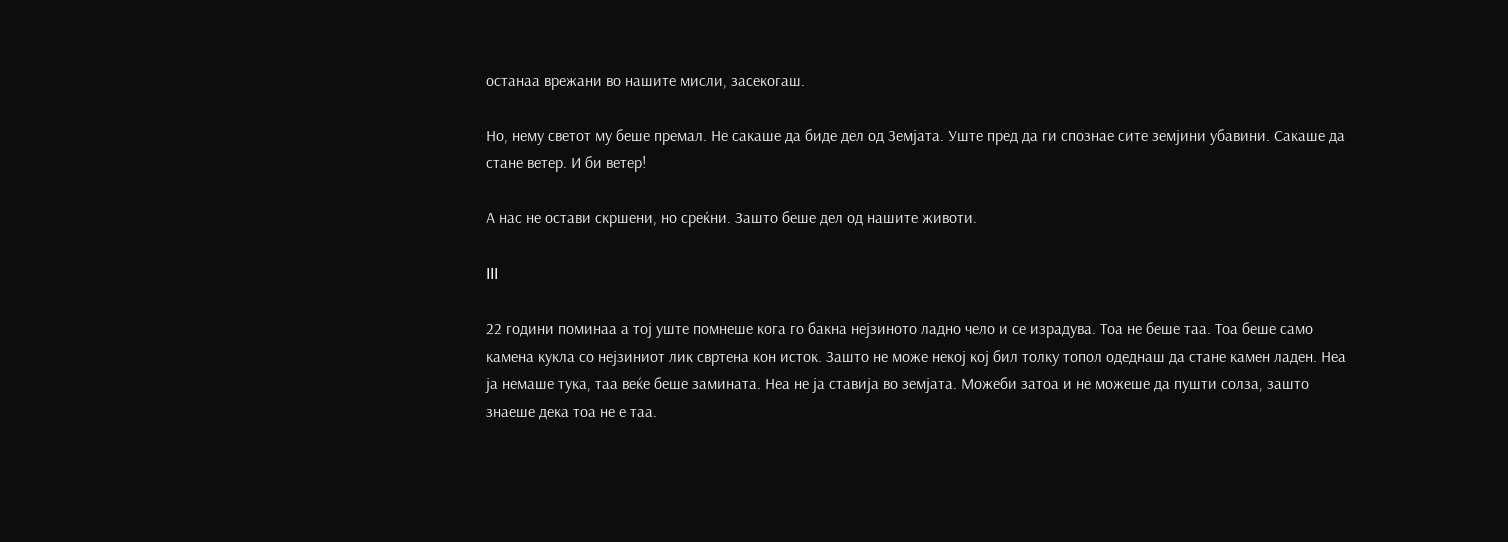останаа врежани во нашите мисли, засекогаш.

Но, нему светот му беше премал. Не сакаше да биде дел од Земјата. Уште пред да ги спознае сите земјини убавини. Сакаше да стане ветер. И би ветер!

А нас не остави скршени, но среќни. Зашто беше дел од нашите животи.

III

22 години поминаа а тој уште помнеше кога го бакна нејзиното ладно чело и се израдува. Тоа не беше таа. Тоа беше само камена кукла со нејзиниот лик свртена кон исток. Зашто не може некој кој бил толку топол одеднаш да стане камен ладен. Неа ја немаше тука, таа веќе беше замината. Неа не ја ставија во земјата. Можеби затоа и не можеше да пушти солза, зашто знаеше дека тоа не е таа.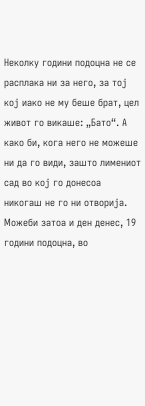Неколку години подоцна не се расплака ни за него, за тој кој иако не му беше брат, цел живот го викаше: „Бато“. А како би, кога него не можеше ни да го види, зашто лимениот сад во кој го донесоа никогаш не го ни отворија. Можеби затоа и ден денес, 19 години подоцна, во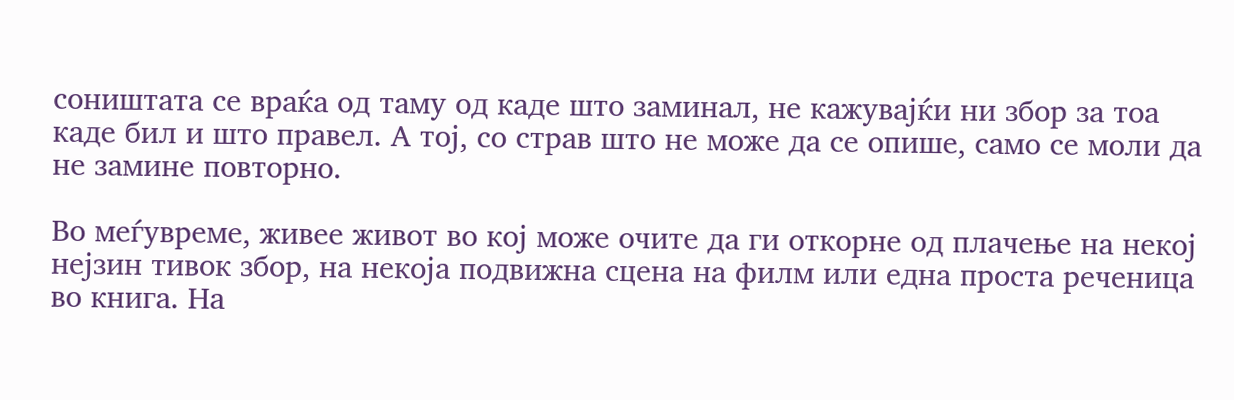соништата се враќа од таму од каде што заминал, не кажувајќи ни збор за тоа каде бил и што правел. А тој, со страв што не може да се опише, само се моли да не замине повторно.

Во меѓувреме, живее живот во кој може очите да ги откорне од плачење на некој нејзин тивок збор, на некоја подвижна сцена на филм или една проста реченица во книга. На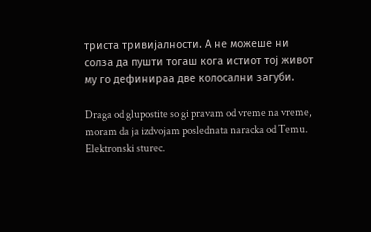триста тривијалности. А не можеше ни солза да пушти тогаш кога истиот тој живот му го дефинираа две колосални загуби.

Draga od glupostite so gi pravam od vreme na vreme, moram da ja izdvojam poslednata naracka od Temu. Elektronski sturec.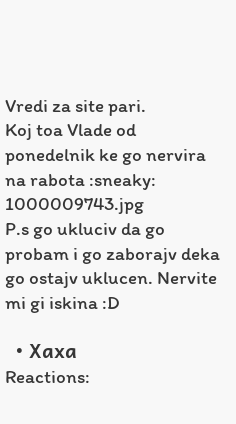Vredi za site pari.
Koj toa Vlade od ponedelnik ke go nervira na rabota :sneaky:
1000009743.jpg
P.s go ukluciv da go probam i go zaborajv deka go ostajv uklucen. Nervite mi gi iskina :D

  • Хаха
Reactions: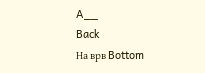A__
Back
На врв Bottom